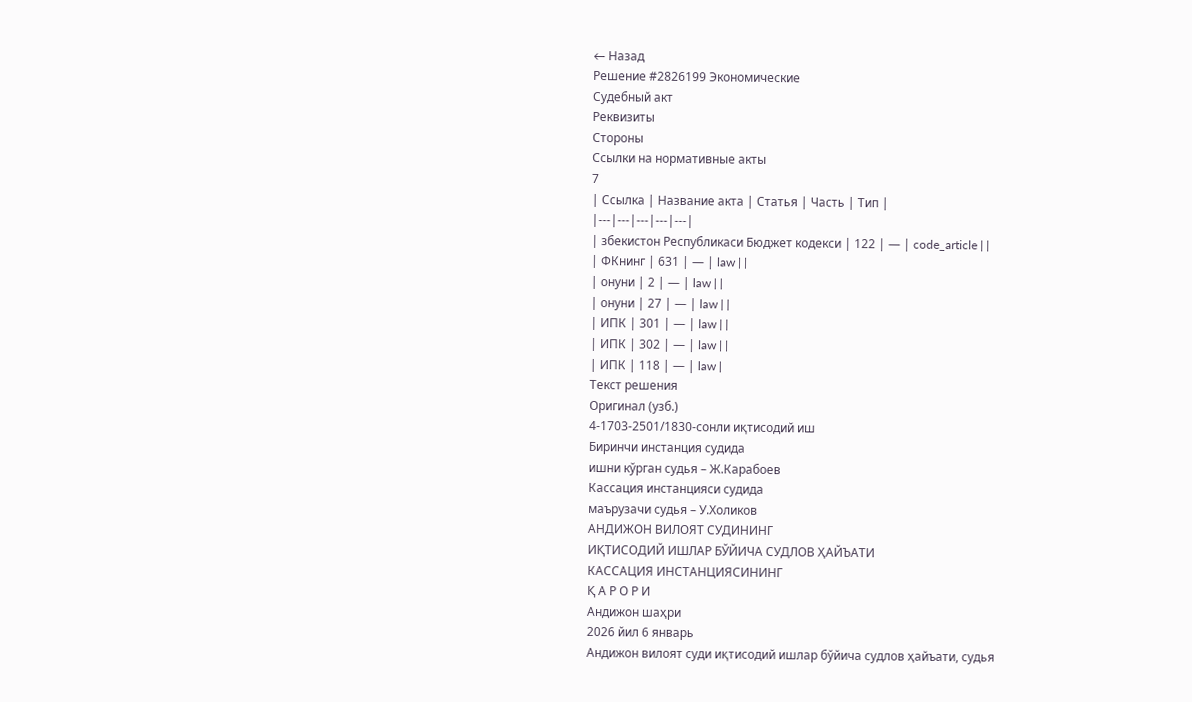← Назад
Решение #2826199 Экономические
Судебный акт
Реквизиты
Стороны
Ссылки на нормативные акты
7
| Ссылка | Название акта | Статья | Часть | Тип |
|---|---|---|---|---|
| збекистон Республикаси Бюджет кодекси | 122 | — | code_article | |
| ФКнинг | 631 | — | law | |
| онуни | 2 | — | law | |
| онуни | 27 | — | law | |
| ИПК | 301 | — | law | |
| ИПК | 302 | — | law | |
| ИПК | 118 | — | law |
Текст решения
Оригинал (узб.)
4-1703-2501/1830-сонли иқтисодий иш
Биринчи инстанция судида
ишни кўрган судья – Ж.Карабоев
Кассация инстанцияси судида
маърузачи судья – У.Холиков
АНДИЖОН ВИЛОЯТ СУДИНИНГ
ИҚТИСОДИЙ ИШЛАР БЎЙИЧА СУДЛОВ ҲАЙЪАТИ
КАССАЦИЯ ИНСТАНЦИЯСИНИНГ
Қ А Р О Р И
Андижон шаҳри
2026 йил 6 январь
Андижон вилоят суди иқтисодий ишлар бўйича судлов ҳайъати, судья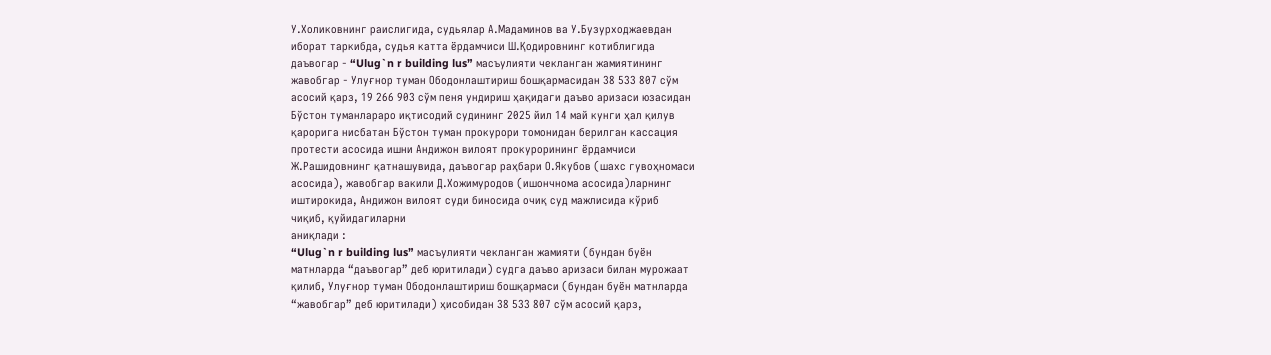У.Холиковнинг раислигида, судьялар А.Мадаминов ва У.Бузурходжаевдан
иборат таркибда, судья катта ёрдамчиси Ш.Қодировнинг котиблигида
даъвогар - “Ulug`n r building lus” масъулияти чекланган жамиятининг
жавобгар - Улуғнор туман Ободонлаштириш бошқармасидан 38 533 807 сўм
асосий қарз, 19 266 903 сўм пеня ундириш ҳақидаги даъво аризаси юзасидан
Бўстон туманлараро иқтисодий судининг 2025 йил 14 май кунги ҳал қилув
қарорига нисбатан Бўстон туман прокурори томонидан берилган кассация
протести асосида ишни Андижон вилоят прокурорининг ёрдамчиси
Ж.Рашидовнинг қатнашувида, даъвогар раҳбари О.Якубов (шахс гувоҳномаси
асосида), жавобгар вакили Д.Хожимуродов (ишончнома асосида)ларнинг
иштирокида, Андижон вилоят суди биносида очиқ суд мажлисида кўриб
чиқиб, қуйидагиларни
аниқлади :
“Ulug`n r building lus” масъулияти чекланган жамияти (бундан буён
матнларда “даъвогар” деб юритилади) судга даъво аризаси билан мурожаат
қилиб, Улуғнор туман Ободонлаштириш бошқармаси (бундан буён матнларда
“жавобгар” деб юритилади) ҳисобидан 38 533 807 сўм асосий қарз,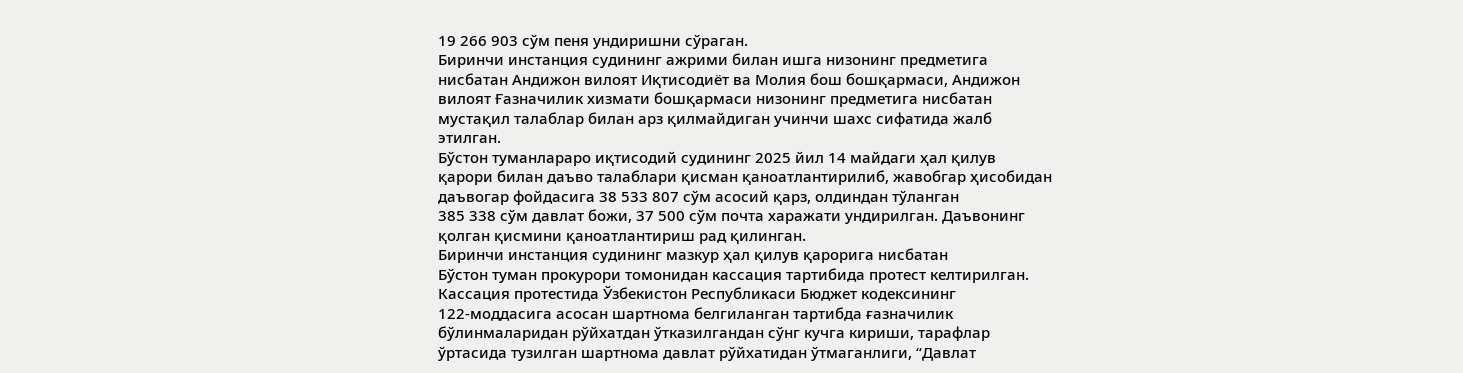19 266 903 сўм пеня ундиришни сўраган.
Биринчи инстанция судининг ажрими билан ишга низонинг предметига
нисбатан Андижон вилоят Иқтисодиёт ва Молия бош бошқармаси, Андижон
вилоят Ғазначилик хизмати бошқармаси низонинг предметига нисбатан
мустақил талаблар билан арз қилмайдиган учинчи шахс сифатида жалб
этилган.
Бўстон туманлараро иқтисодий судининг 2025 йил 14 майдаги ҳал қилув
қарори билан даъво талаблари қисман қаноатлантирилиб, жавобгар ҳисобидан
даъвогар фойдасига 38 533 807 сўм асосий қарз, олдиндан тўланган
385 338 сўм давлат божи, 37 500 сўм почта харажати ундирилган. Даъвонинг
қолган қисмини қаноатлантириш рад қилинган.
Биринчи инстанция судининг мазкур ҳал қилув қарорига нисбатан
Бўстон туман прокурори томонидан кассация тартибида протест келтирилган.
Кассация протестида Ўзбекистон Республикаси Бюджет кодексининг
122-моддасига асосан шартнома белгиланган тартибда ғазначилик
бўлинмаларидан рўйхатдан ўтказилгандан сўнг кучга кириши, тарафлар
ўртасида тузилган шартнома давлат рўйхатидан ўтмаганлиги, “Давлат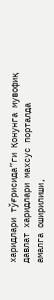харидлари тўғрисида”ги Қонунга мувофиқ давлат харидлари махсус порталда
амалга оширилиши,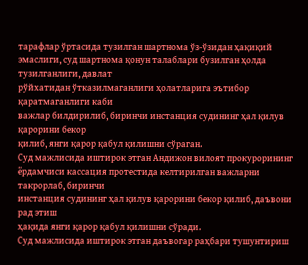тарафлар ўртасида тузилган шартнома ўз-ўзидан ҳақиқий
эмаслиги, суд шартнома қонун талаблари бузилган ҳолда тузилганлиги, давлат
рўйхатидан ўтказилмаганлиги ҳолатларига эътибор қаратмаганлиги каби
важлар билдирилиб, биринчи инстанция судининг ҳал қилув қарорини бекор
қилиб, янги қарор қабул қилишни сўраган.
Суд мажлисида иштирок этган Андижон вилоят прокурорининг
ёрдамчиси кассация протестида келтирилган важларни такрорлаб, биринчи
инстанция судининг ҳал қилув қарорини бекор қилиб, даъвони рад этиш
ҳақида янги қарор қабул қилишни сўради.
Суд мажлисида иштирок этган даъвогар раҳбари тушунтириш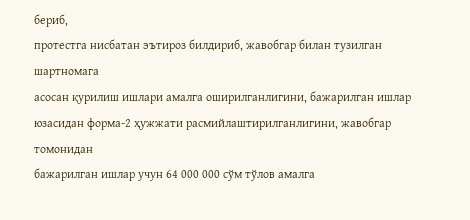бериб,
протестга нисбатан эътироз билдириб, жавобгар билан тузилган шартномага
асосан қурилиш ишлари амалга оширилганлигини, бажарилган ишлар
юзасидан форма-2 ҳужжати расмийлаштирилганлигини, жавобгар томонидан
бажарилган ишлар учун 64 000 000 сўм тўлов амалга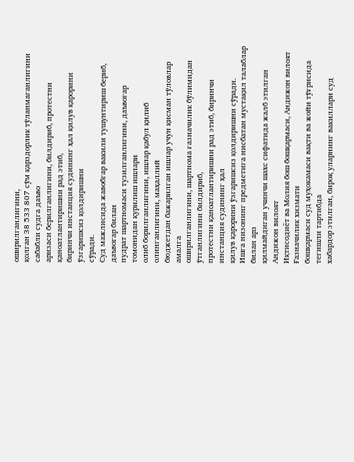оширилганлигини,
қолган 38 533 807 сўм қарздорлик тўланмаганлигини сабабли судга даъво
аризаси берилганлигини, билдириб, протестни қаноатлантиришни рад этиб,
биринчи инстанция судининг ҳал қилув қарорини ўзгаришсиз қолдиришни
сўради.
Суд мажлисида жавобгар вакили тушунтириш бериб, даъвогар билан
пудрат шартномаси тузилганлигини, даъвогар томонидан қурилиш ишлари
олиб борилганлигини, ишлар қабул қилиб олинганлигини, маҳаллий
бюджетдан бажарилган ишлар учун қисман тўловлар амалга
оширилганлигини, шартнома ғазначилик бўлимидан ўтганлигини билдириб,
протестни қаноатлантиришни рад этиб, биринчи инстанция судининг ҳал
қилув қарорини ўзгаришсиз қолдиришни сўради.
Ишга низонинг предметига нисбатан мустақил талаблар билан арз
қилмайдиган учинчи шахс сифатида жалб этилган Андижон вилоят
Иқтисодиёт ва Молия бош бошқармаси, Андижон вилоят Ғазначилик хизмати
бошқармаси суд муҳокамаси вақти ва жойи тўғрисида тегишли тартибда
хабардор этилган, бироқ уларнинг вакиллари суд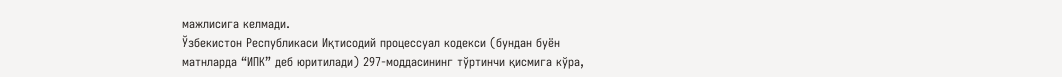мажлисига келмади.
Ўзбекистон Республикаси Иқтисодий процессуал кодекси (бундан буён
матнларда “ИПК” деб юритилади) 297-моддасининг тўртинчи қисмига кўра,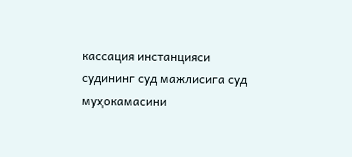кассация инстанцияси судининг суд мажлисига суд муҳокамасини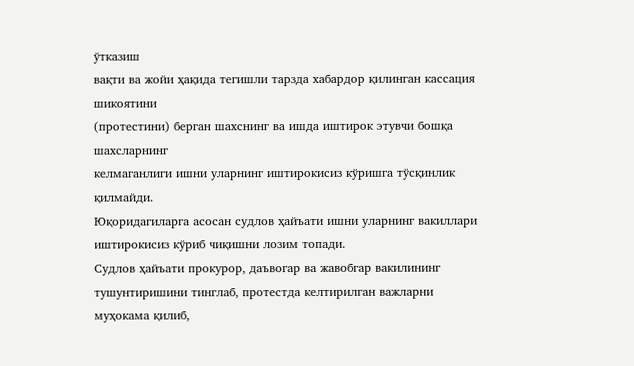ўтказиш
вақти ва жойи ҳақида тегишли тарзда хабардор қилинган кассация шикоятини
(протестини) берган шахснинг ва ишда иштирок этувчи бошқа шахсларнинг
келмаганлиги ишни уларнинг иштирокисиз кўришга тўсқинлик қилмайди.
Юқоридагиларга асосан судлов ҳайъати ишни уларнинг вакиллари
иштирокисиз кўриб чиқишни лозим топади.
Судлов ҳайъати прокурор, даъвогар ва жавобгар вакилининг
тушунтиришини тинглаб, протестда келтирилган важларни муҳокама қилиб,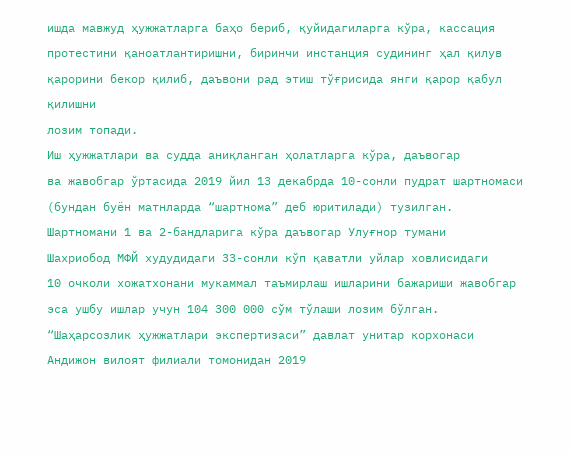ишда мавжуд ҳужжатларга баҳо бериб, қуйидагиларга кўра, кассация
протестини қаноатлантиришни, биринчи инстанция судининг ҳал қилув
қарорини бекор қилиб, даъвони рад этиш тўғрисида янги қарор қабул қилишни
лозим топади.
Иш ҳужжатлари ва судда аниқланган ҳолатларга кўра, даъвогар
ва жавобгар ўртасида 2019 йил 13 декабрда 10-сонли пудрат шартномаси
(бундан буён матнларда “шартнома” деб юритилади) тузилган.
Шартномани 1 ва 2-бандларига кўра даъвогар Улуғнор тумани
Шахриобод МФЙ худудидаги 33-сонли кўп қаватли уйлар ховлисидаги
10 очколи хожатхонани мукаммал таъмирлаш ишларини бажариши жавобгар
эса ушбу ишлар учун 104 300 000 сўм тўлаши лозим бўлган.
“Шаҳарсозлик ҳужжатлари экспертизаси” давлат унитар корхонаси
Андижон вилоят филиали томонидан 2019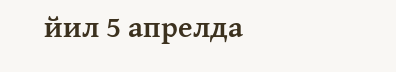йил 5 апрелда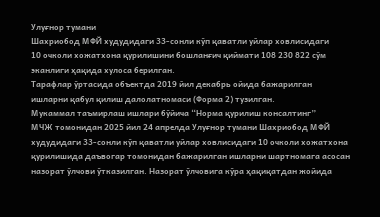Улуғнор тумани
Шахриобод МФЙ худудидаги 33-сонли кўп қаватли уйлар ховлисидаги
10 очколи хожатхона қурилишини бошланғич қиймати 108 230 822 сўм
эканлиги ҳақида хулоса берилган.
Тарафлар ўртасида объектда 2019 йил декабрь ойида бажарилган
ишларни қабул қилиш далолатномаси (Форма 2) тузилган.
Мукаммал таъмирлаш ишлари бўйича “Норма қурилиш консалтинг”
МЧЖ томонидан 2025 йил 24 апрелда Улуғнор тумани Шахриобод МФЙ
худудидаги 33-сонли кўп қаватли уйлар ховлисидаги 10 очколи хожатхона
қурилишида даъвогар томонидан бажарилган ишларни шартномага асосан
назорат ўлчови ўтказилган. Назорат ўлчовига кўра ҳақиқатдан жойида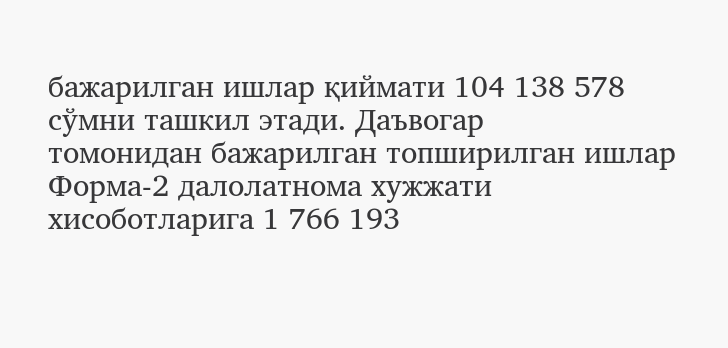бажарилган ишлар қиймати 104 138 578 сўмни ташкил этади. Даъвогар
томонидан бажарилган топширилган ишлар Форма-2 далолатнома хужжати
хисоботларига 1 766 193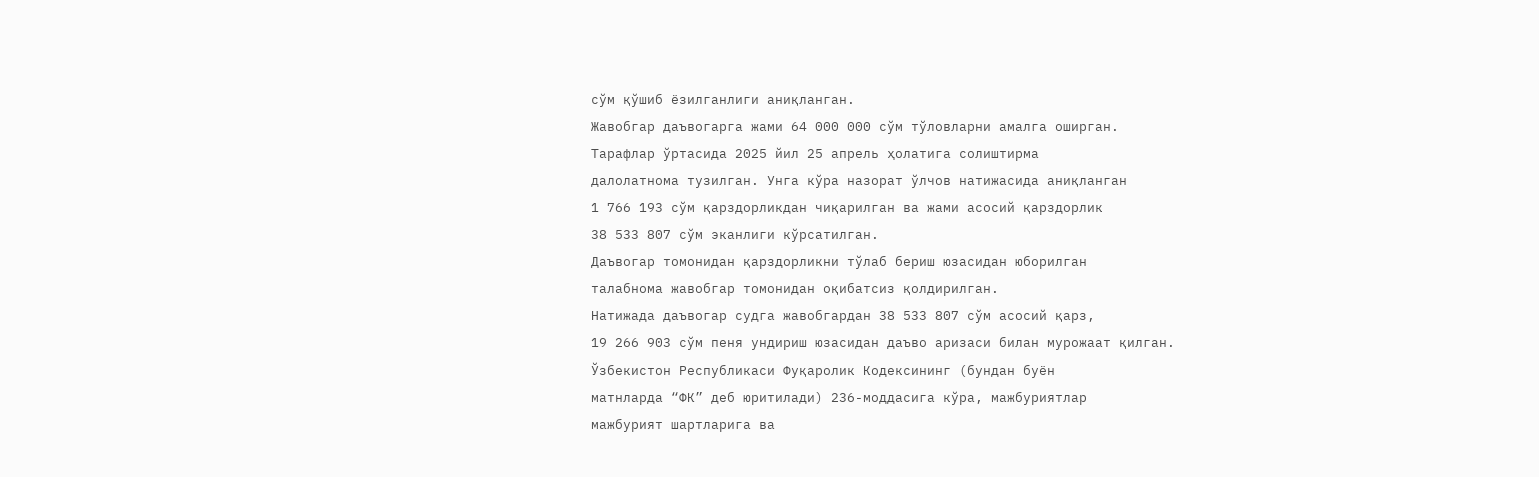сўм қўшиб ёзилганлиги аниқланган.
Жавобгар даъвогарга жами 64 000 000 сўм тўловларни амалга оширган.
Тарафлар ўртасида 2025 йил 25 апрель ҳолатига солиштирма
далолатнома тузилган. Унга кўра назорат ўлчов натижасида аниқланган
1 766 193 сўм қарздорликдан чиқарилган ва жами асосий қарздорлик
38 533 807 сўм эканлиги кўрсатилган.
Даъвогар томонидан қарздорликни тўлаб бериш юзасидан юборилган
талабнома жавобгар томонидан оқибатсиз қолдирилган.
Натижада даъвогар судга жавобгардан 38 533 807 сўм асосий қарз,
19 266 903 сўм пеня ундириш юзасидан даъво аризаси билан мурожаат қилган.
Ўзбекистон Республикаси Фуқаролик Кодексининг (бундан буён
матнларда “ФК” деб юритилади) 236-моддасига кўра, мажбуриятлар
мажбурият шартларига ва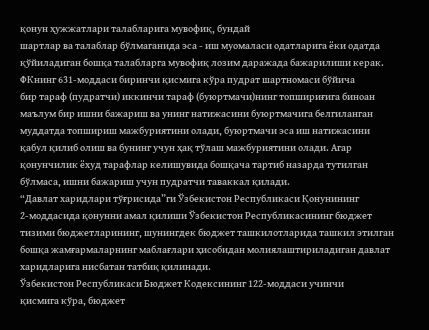қонун ҳужжатлари талабларига мувофиқ, бундай
шартлар ва талаблар бўлмаганида эса - иш муомаласи одатларига ёки одатда
қўйиладиган бошқа талабларга мувофиқ лозим даражада бажарилиши керак.
ФКнинг 631-моддаси биринчи қисмига кўра пудрат шартномаси бўйича
бир тараф (пудратчи) иккинчи тараф (буюртмачи)нинг топшириғига биноан
маълум бир ишни бажариш ва унинг натижасини буюртмачига белгиланган
муддатда топшириш мажбуриятини олади, буюртмачи эса иш натижасини
қабул қилиб олиш ва бунинг учун ҳақ тўлаш мажбуриятини олади. Агар
қонунчилик ёхуд тарафлар келишувида бошқача тартиб назарда тутилган
бўлмаса, ишни бажариш учун пудратчи таваккал қилади.
“Давлат харидлари тўғрисида”ги Ўзбекистон Республикаси Қонунининг
2-моддасида қонунни амал қилиши Ўзбекистон Республикасининг бюджет
тизими бюджетларининг, шунингдек бюджет ташкилотларида ташкил этилган
бошқа жамғармаларнинг маблағлари ҳисобидан молиялаштириладиган давлат
харидларига нисбатан татбиқ қилинади.
Ўзбекистон Республикаси Бюджет Кодексининг 122-моддаси учинчи
қисмига кўра, бюджет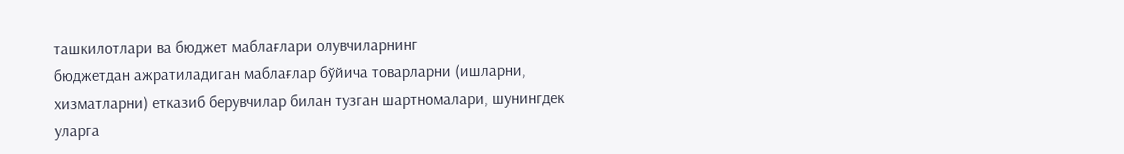ташкилотлари ва бюджет маблағлари олувчиларнинг
бюджетдан ажратиладиган маблағлар бўйича товарларни (ишларни,
хизматларни) етказиб берувчилар билан тузган шартномалари, шунингдек
уларга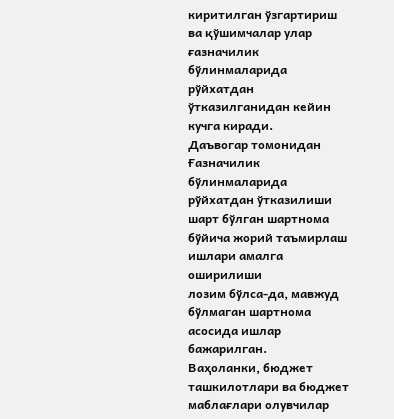киритилган ўзгартириш ва қўшимчалар улар ғазначилик
бўлинмаларида рўйхатдан ўтказилганидан кейин кучга киради.
Даъвогар томонидан Ғазначилик бўлинмаларида рўйхатдан ўтказилиши
шарт бўлган шартнома бўйича жорий таъмирлаш ишлари амалга оширилиши
лозим бўлса-да, мавжуд бўлмаган шартнома асосида ишлар бажарилган.
Ваҳоланки, бюджет ташкилотлари ва бюджет маблағлари олувчилар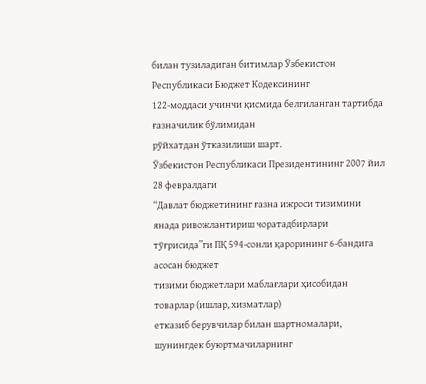билан тузиладиган битимлар Ўзбекистон Республикаси Бюджет Кодексининг
122-моддаси учинчи қисмида белгиланган тартибда ғазначилик бўлимидан
рўйхатдан ўтказилиши шарт.
Ўзбекистон Республикаси Президентининг 2007 йил 28 февралдаги
“Давлат бюджетининг ғазна ижроси тизимини янада ривожлантириш чоратадбирлари тўғрисида”ги ПҚ 594-сонли қарорининг 6-бандига асосан бюджет
тизими бюджетлари маблағлари ҳисобидан товарлар (ишлар, хизматлар)
етказиб берувчилар билан шартномалари, шунингдек буюртмачиларнинг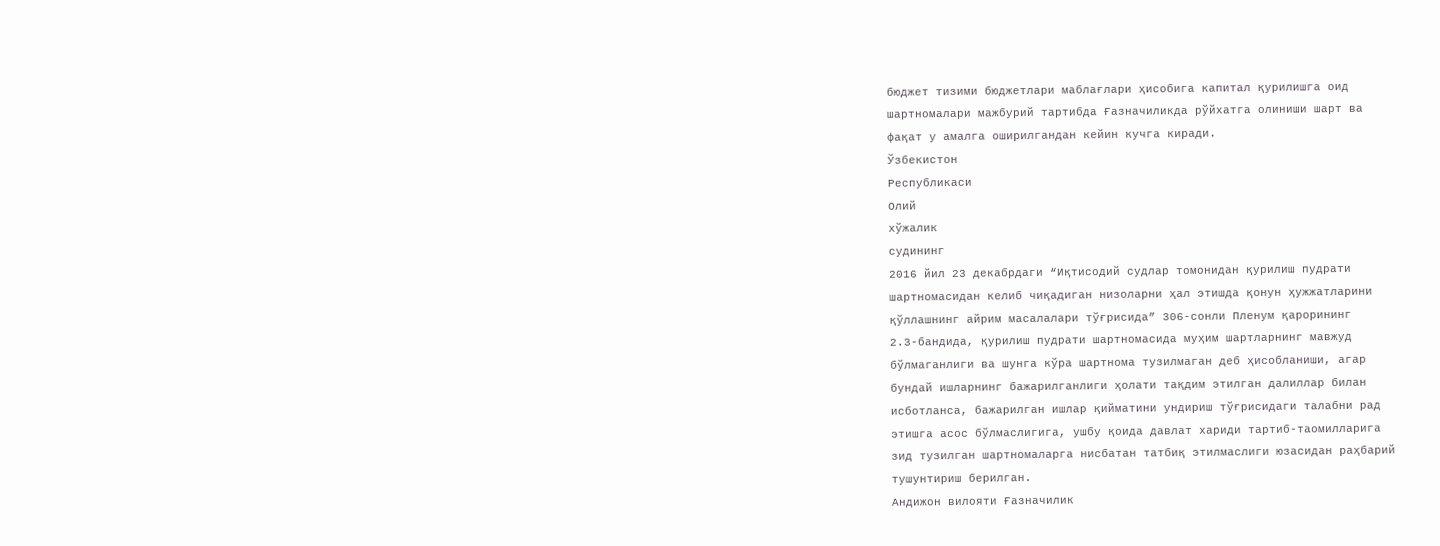бюджет тизими бюджетлари маблағлари ҳисобига капитал қурилишга оид
шартномалари мажбурий тартибда Ғазначиликда рўйхатга олиниши шарт ва
фақат у амалга оширилгандан кейин кучга киради.
Ўзбекистон
Республикаси
Олий
хўжалик
судининг
2016 йил 23 декабрдаги “Иқтисодий судлар томонидан қурилиш пудрати
шартномасидан келиб чиқадиган низоларни ҳал этишда қонун ҳужжатларини
қўллашнинг айрим масалалари тўғрисида” 306-сонли Пленум қарорининг
2.3-бандида, қурилиш пудрати шартномасида муҳим шартларнинг мавжуд
бўлмаганлиги ва шунга кўра шартнома тузилмаган деб ҳисобланиши, агар
бундай ишларнинг бажарилганлиги ҳолати тақдим этилган далиллар билан
исботланса, бажарилган ишлар қийматини ундириш тўғрисидаги талабни рад
этишга асос бўлмаслигига, ушбу қоида давлат хариди тартиб-таомилларига
зид тузилган шартномаларга нисбатан татбиқ этилмаслиги юзасидан раҳбарий
тушунтириш берилган.
Андижон вилояти Ғазначилик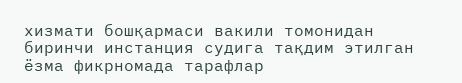хизмати бошқармаси вакили томонидан
биринчи инстанция судига тақдим этилган ёзма фикрномада тарафлар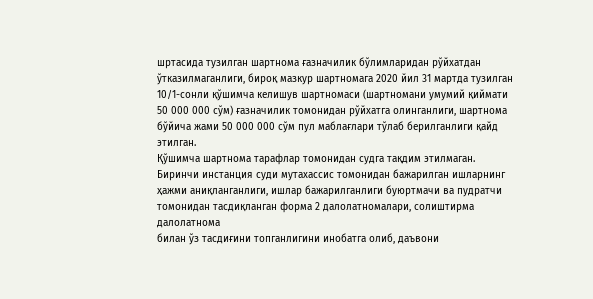шртасида тузилган шартнома ғазначилик бўлимларидан рўйхатдан
ўтказилмаганлиги, бироқ мазкур шартномага 2020 йил 31 мартда тузилган
10/1-сонли қўшимча келишув шартномаси (шартномани умумий қиймати
50 000 000 сўм) ғазначилик томонидан рўйхатга олинганлиги, шартнома
бўйича жами 50 000 000 сўм пул маблағлари тўлаб берилганлиги қайд этилган.
Қўшимча шартнома тарафлар томонидан судга тақдим этилмаган.
Биринчи инстанция суди мутахассис томонидан бажарилган ишларнинг
ҳажми аниқланганлиги, ишлар бажарилганлиги буюртмачи ва пудратчи
томонидан тасдиқланган форма 2 далолатномалари, солиштирма далолатнома
билан ўз тасдиғини топганлигини инобатга олиб, даъвони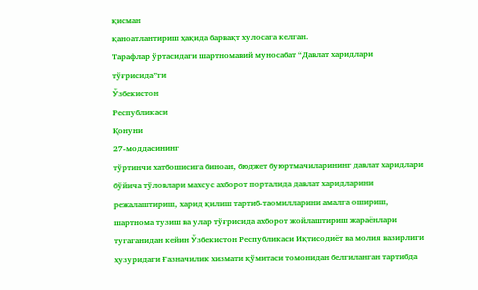қисман
қаноатлантириш ҳақида барвақт хулосага келган.
Тарафлар ўртасидаги шартномавий муносабат “Давлат харидлари
тўғрисида”ги
Ўзбекистон
Республикаси
Қонуни
27-моддасининг
тўртинчи хатбошисига биноан, бюджет буюртмачиларининг давлат харидлари
бўйича тўловлари махсус ахборот порталида давлат харидларини
режалаштириш, харид қилиш тартиб-таомилларини амалга ошириш,
шартнома тузиш ва улар тўғрисида ахборот жойлаштириш жараёнлари
тугаганидан кейин Ўзбекистон Республикаси Иқтисодиёт ва молия вазирлиги
ҳузуридаги Ғазначилик хизмати қўмитаси томонидан белгиланган тартибда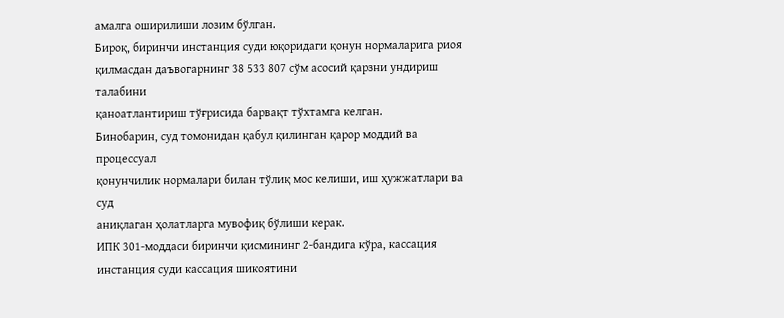амалга оширилиши лозим бўлган.
Бироқ, биринчи инстанция суди юқоридаги қонун нормаларига риоя
қилмасдан даъвогарнинг 38 533 807 сўм асосий қарзни ундириш талабини
қаноатлантириш тўғрисида барвақт тўхтамга келган.
Бинобарин, суд томонидан қабул қилинган қарор моддий ва процессуал
қонунчилик нормалари билан тўлиқ мос келиши, иш ҳужжатлари ва суд
аниқлаган ҳолатларга мувофиқ бўлиши керак.
ИПК 301-моддаси биринчи қисмининг 2-бандига кўра, кассация
инстанция суди кассация шикоятини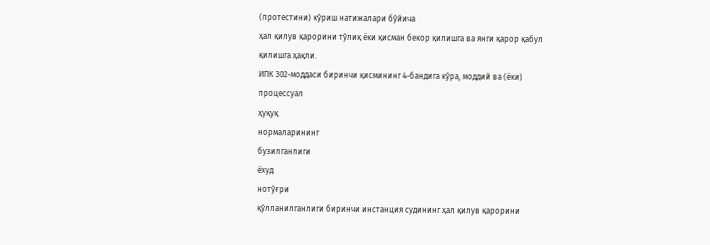(протестини) кўриш натижалари бўйича
ҳал қилув қарорини тўлиқ ёки қисман бекор қилишга ва янги қарор қабул
қилишга ҳақли.
ИПК 302-моддаси биринчи қисмининг 4-бандига кўра, моддий ва (ёки)
процессуал
ҳуқуқ
нормаларининг
бузилганлиги
ёхуд
нотўғри
қўлланилганлиги биринчи инстанция судининг ҳал қилув қарорини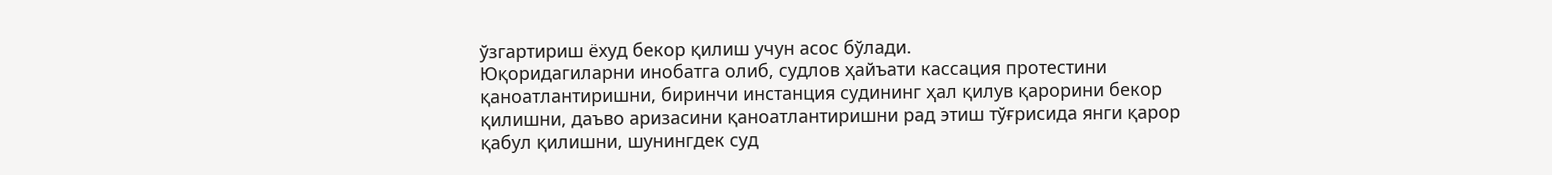ўзгартириш ёхуд бекор қилиш учун асос бўлади.
Юқоридагиларни инобатга олиб, судлов ҳайъати кассация протестини
қаноатлантиришни, биринчи инстанция судининг ҳал қилув қарорини бекор
қилишни, даъво аризасини қаноатлантиришни рад этиш тўғрисида янги қарор
қабул қилишни, шунингдек суд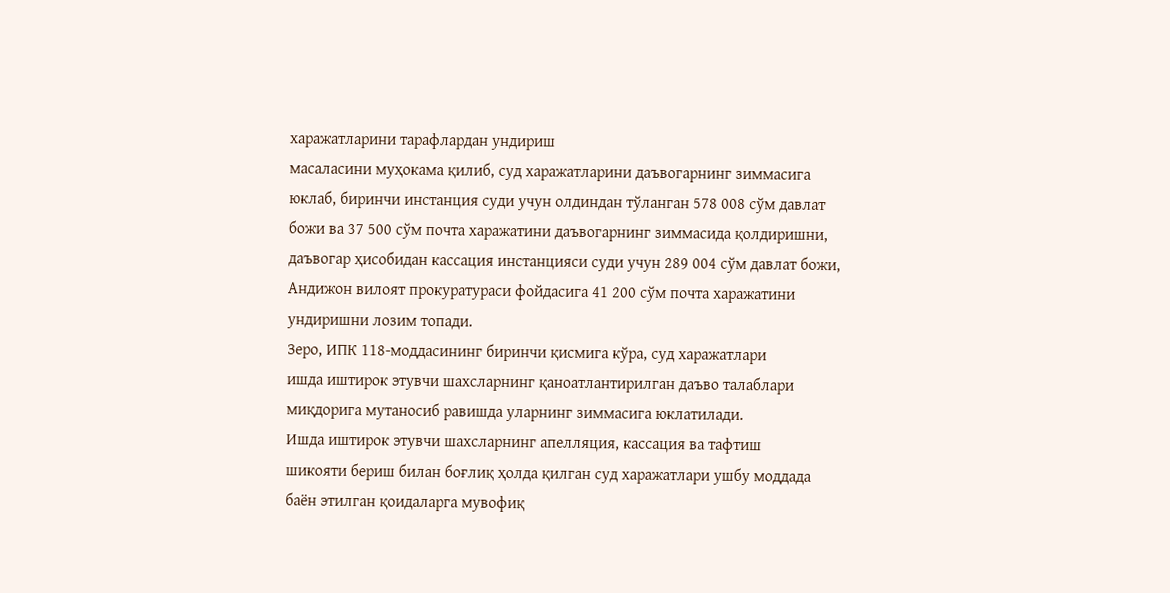харажатларини тарафлардан ундириш
масаласини муҳокама қилиб, суд харажатларини даъвогарнинг зиммасига
юклаб, биринчи инстанция суди учун олдиндан тўланган 578 008 сўм давлат
божи ва 37 500 сўм почта харажатини даъвогарнинг зиммасида қолдиришни,
даъвогар ҳисобидан кассация инстанцияси суди учун 289 004 сўм давлат божи,
Андижон вилоят прокуратураси фойдасига 41 200 сўм почта харажатини
ундиришни лозим топади.
Зеро, ИПК 118-моддасининг биринчи қисмига кўра, суд харажатлари
ишда иштирок этувчи шахсларнинг қаноатлантирилган даъво талаблари
миқдорига мутаносиб равишда уларнинг зиммасига юклатилади.
Ишда иштирок этувчи шахсларнинг апелляция, кассация ва тафтиш
шикояти бериш билан боғлиқ ҳолда қилган суд харажатлари ушбу моддада
баён этилган қоидаларга мувофиқ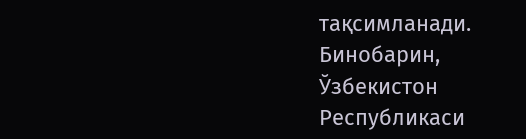тақсимланади.
Бинобарин, Ўзбекистон Республикаси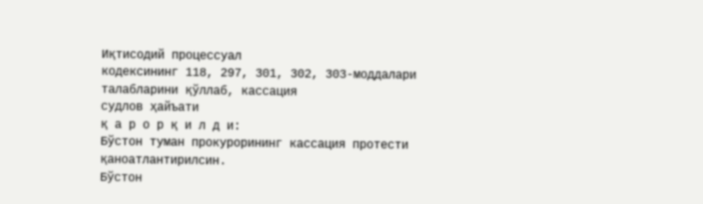Иқтисодий процессуал
кодексининг 118, 297, 301, 302, 303-моддалари талабларини қўллаб, кассация
судлов ҳайъати
қ а р о р қ и л д и:
Бўстон туман прокурорининг кассация протести қаноатлантирилсин.
Бўстон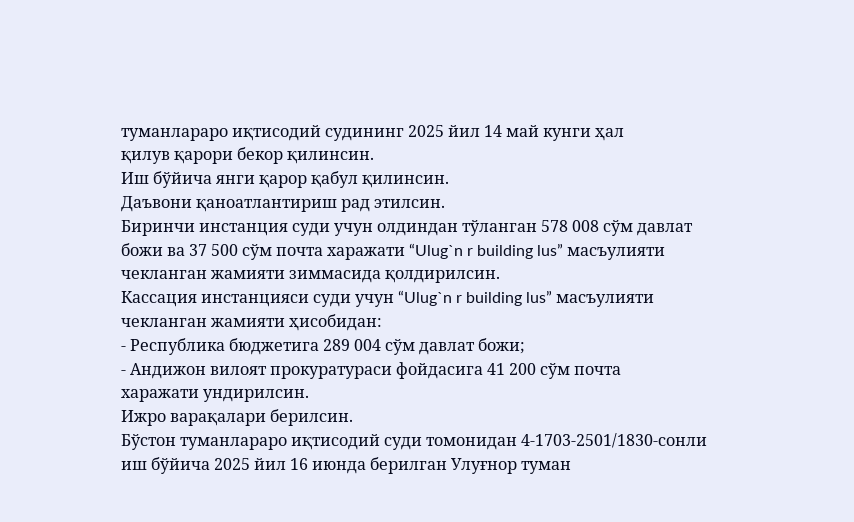туманлараро иқтисодий судининг 2025 йил 14 май кунги ҳал
қилув қарори бекор қилинсин.
Иш бўйича янги қарор қабул қилинсин.
Даъвони қаноатлантириш рад этилсин.
Биринчи инстанция суди учун олдиндан тўланган 578 008 сўм давлат
божи ва 37 500 сўм почта харажати “Ulug`n r building lus” масъулияти
чекланган жамияти зиммасида қолдирилсин.
Кассация инстанцияси суди учун “Ulug`n r building lus” масъулияти
чекланган жамияти ҳисобидан:
- Республика бюджетига 289 004 сўм давлат божи;
- Андижон вилоят прокуратураси фойдасига 41 200 сўм почта
харажати ундирилсин.
Ижро варақалари берилсин.
Бўстон туманлараро иқтисодий суди томонидан 4-1703-2501/1830-сонли
иш бўйича 2025 йил 16 июнда берилган Улуғнор туман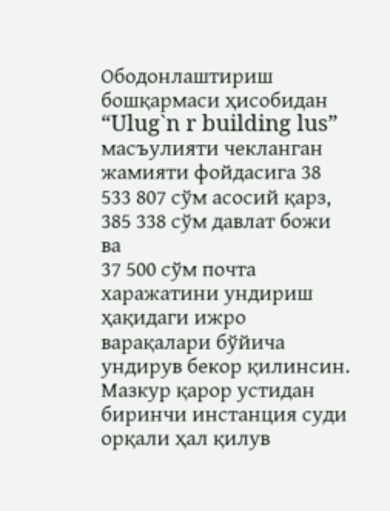Ободонлаштириш
бошқармаси ҳисобидан “Ulug`n r building lus” масъулияти чекланган
жамияти фойдасига 38 533 807 сўм асосий қарз, 385 338 сўм давлат божи ва
37 500 сўм почта харажатини ундириш ҳақидаги ижро варақалари бўйича
ундирув бекор қилинсин.
Мазкур қарор устидан биринчи инстанция суди орқали ҳал қилув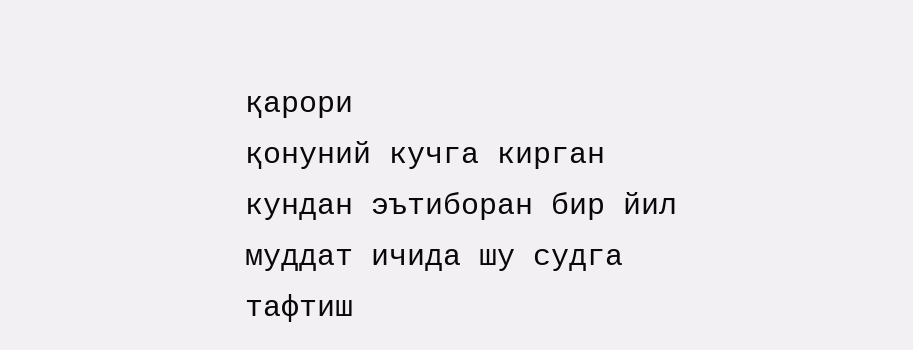қарори
қонуний кучга кирган кундан эътиборан бир йил муддат ичида шу судга
тафтиш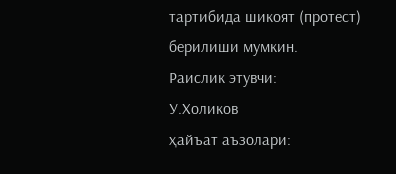тартибида шикоят (протест) берилиши мумкин.
Раислик этувчи:
У.Холиков
ҳайъат аъзолари: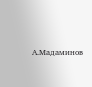А.Мадаминов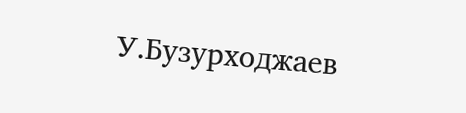У.Бузурходжаев